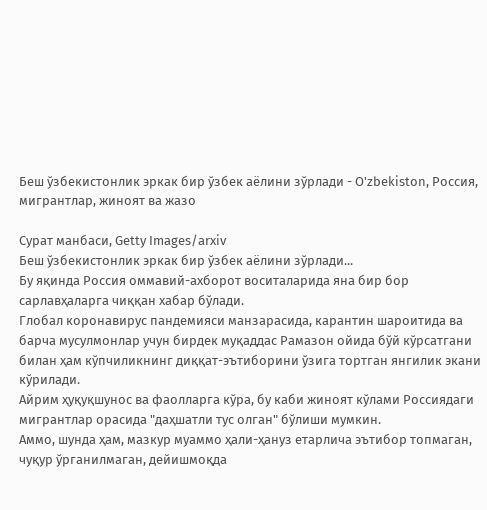Беш ўзбекистонлик эркак бир ўзбек аёлини зўрлади - O'zbekiston, Россия, мигрантлар, жиноят ва жазо

Сурат манбаси, Getty Images/arxiv
Беш ўзбекистонлик эркак бир ўзбек аёлини зўрлади...
Бу яқинда Россия оммавий-ахборот воситаларида яна бир бор сарлавҳаларга чиққан хабар бўлади.
Глобал коронавирус пандемияси манзарасида, карантин шароитида ва барча мусулмонлар учун бирдек муқаддас Рамазон ойида бўй кўрсатгани билан ҳам кўпчиликнинг диққат-эътиборини ўзига тортган янгилик экани кўрилади.
Айрим ҳуқуқшунос ва фаолларга кўра, бу каби жиноят кўлами Россиядаги мигрантлар орасида "даҳшатли тус олган" бўлиши мумкин.
Аммо, шунда ҳам, мазкур муаммо ҳали-ҳануз етарлича эътибор топмаган, чуқур ўрганилмаган, дейишмоқда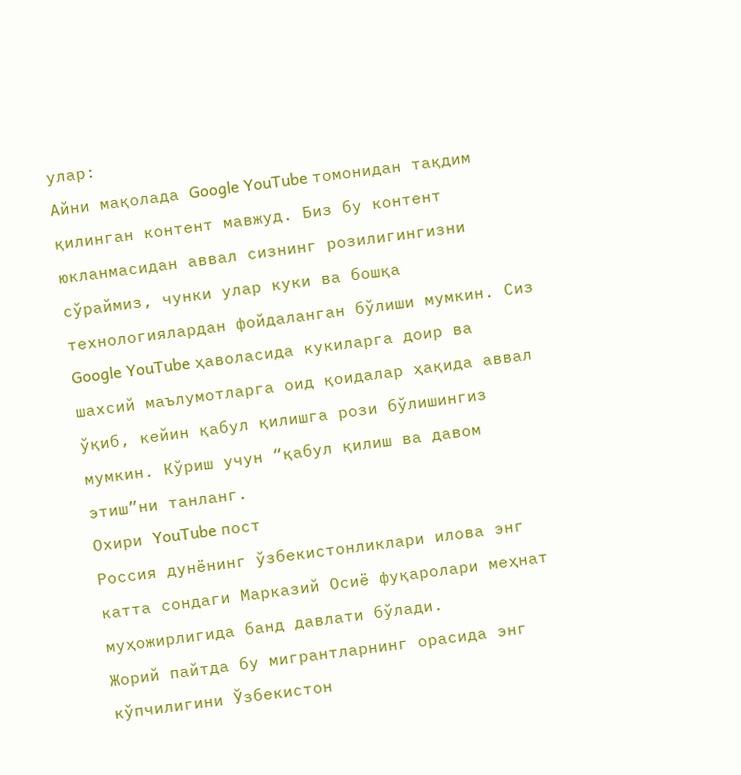улар:
Айни мақолада Google YouTube томонидан тақдим қилинган контент мавжуд. Биз бу контент юкланмасидан аввал сизнинг розилигингизни сўраймиз, чунки улар куки ва бошқа технологиялардан фойдаланган бўлиши мумкин. Сиз Google YouTube ҳаволасида кукиларга доир ва шахсий маълумотларга оид қоидалар ҳақида аввал ўқиб, кейин қабул қилишга рози бўлишингиз мумкин. Кўриш учун “қабул қилиш ва давом этиш”ни танланг.
Охири YouTube пост
Россия дунёнинг ўзбекистонликлари илова энг катта сондаги Марказий Осиё фуқаролари меҳнат муҳожирлигида банд давлати бўлади.
Жорий пайтда бу мигрантларнинг орасида энг кўпчилигини Ўзбекистон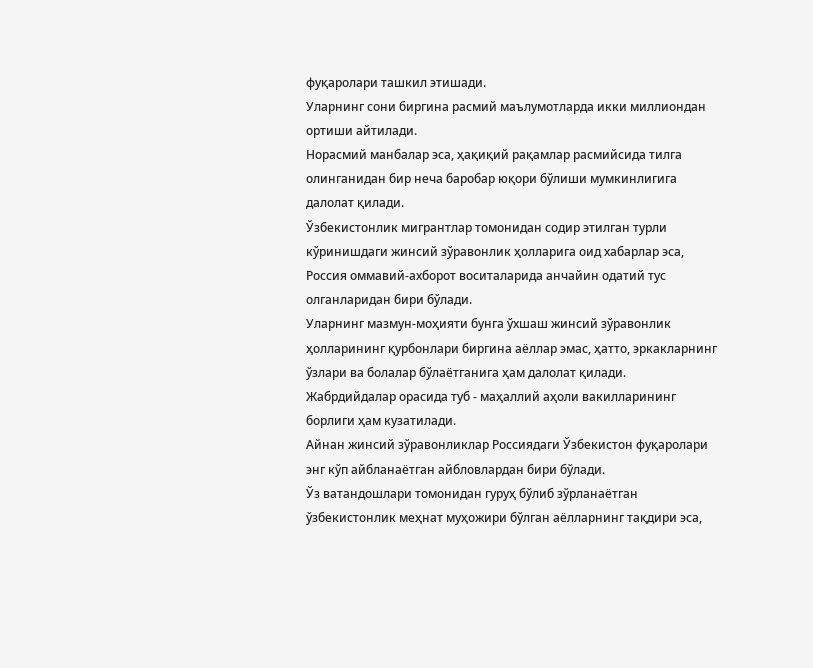фуқаролари ташкил этишади.
Уларнинг сони биргина расмий маълумотларда икки миллиондан ортиши айтилади.
Норасмий манбалар эса, ҳақиқий рақамлар расмийсида тилга олинганидан бир неча баробар юқори бўлиши мумкинлигига далолат қилади.
Ўзбекистонлик мигрантлар томонидан содир этилган турли кўринишдаги жинсий зўравонлик ҳолларига оид хабарлар эса, Россия оммавий-ахборот воситаларида анчайин одатий тус олганларидан бири бўлади.
Уларнинг мазмун-моҳияти бунга ўхшаш жинсий зўравонлик ҳолларининг қурбонлари биргина аёллар эмас, ҳатто, эркакларнинг ўзлари ва болалар бўлаётганига ҳам далолат қилади.
Жабрдийдалар орасида туб - маҳаллий аҳоли вакилларининг борлиги ҳам кузатилади.
Айнан жинсий зўравонликлар Россиядаги Ўзбекистон фуқаролари энг кўп айбланаётган айбловлардан бири бўлади.
Ўз ватандошлари томонидан гуруҳ бўлиб зўрланаётган ўзбекистонлик меҳнат муҳожири бўлган аёлларнинг тақдири эса,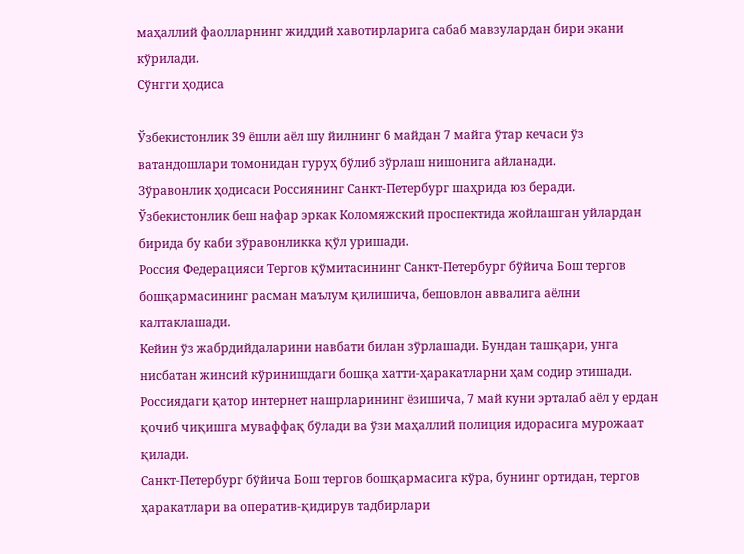маҳаллий фаолларнинг жиддий хавотирларига сабаб мавзулардан бири экани кўрилади.
Сўнгги ҳодиса

Ўзбекистонлик 39 ёшли аёл шу йилнинг 6 майдан 7 майга ўтар кечаси ўз ватандошлари томонидан гуруҳ бўлиб зўрлаш нишонига айланади.
Зўравонлик ҳодисаси Россиянинг Санкт-Петербург шаҳрида юз беради.
Ўзбекистонлик беш нафар эркак Коломяжский проспектида жойлашган уйлардан бирида бу каби зўравонликка қўл уришади.
Россия Федерацияси Тергов қўмитасининг Санкт-Петербург бўйича Бош тергов бошқармасининг расман маълум қилишича, бешовлон аввалига аёлни калтаклашади.
Кейин ўз жабрдийдаларини навбати билан зўрлашади. Бундан ташқари, унга нисбатан жинсий кўринишдаги бошқа хатти-ҳаракатларни ҳам содир этишади.
Россиядаги қатор интернет нашрларининг ёзишича, 7 май куни эрталаб аёл у ердан қочиб чиқишга муваффақ бўлади ва ўзи маҳаллий полиция идорасига мурожаат қилади.
Санкт-Петербург бўйича Бош тергов бошқармасига кўра, бунинг ортидан, тергов ҳаракатлари ва оператив-қидирув тадбирлари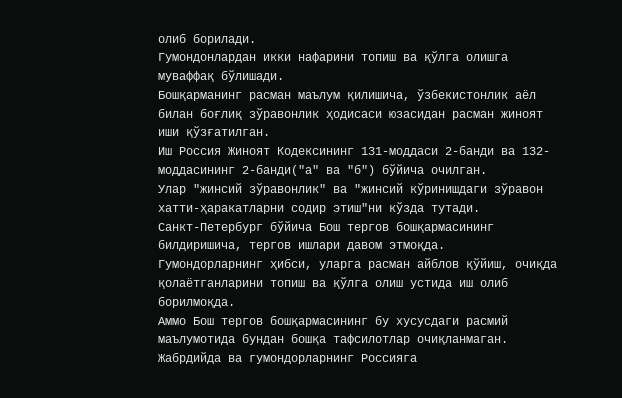олиб борилади.
Гумондонлардан икки нафарини топиш ва қўлга олишга муваффақ бўлишади.
Бошқарманинг расман маълум қилишича, ўзбекистонлик аёл билан боғлиқ зўравонлик ҳодисаси юзасидан расман жиноят иши қўзғатилган.
Иш Россия Жиноят Кодексининг 131-моддаси 2-банди ва 132-моддасининг 2-банди("а" ва "б") бўйича очилган.
Улар "жинсий зўравонлик" ва "жинсий кўринишдаги зўравон хатти-ҳаракатларни содир этиш"ни кўзда тутади.
Санкт-Петербург бўйича Бош тергов бошқармасининг билдиришича, тергов ишлари давом этмоқда.
Гумондорларнинг ҳибси, уларга расман айблов қўйиш, очиқда қолаётганларини топиш ва қўлга олиш устида иш олиб борилмоқда.
Аммо Бош тергов бошқармасининг бу хусусдаги расмий маълумотида бундан бошқа тафсилотлар очиқланмаган.
Жабрдийда ва гумондорларнинг Россияга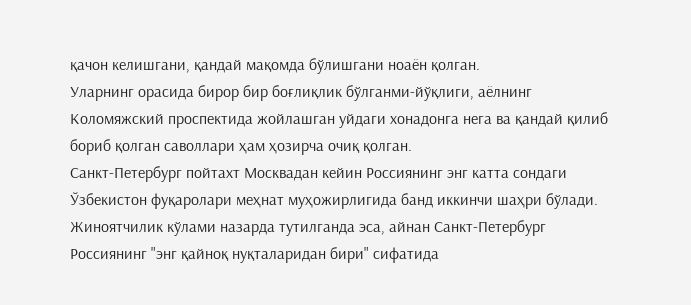қачон келишгани, қандай мақомда бўлишгани ноаён қолган.
Уларнинг орасида бирор бир боғлиқлик бўлганми-йўқлиги, аёлнинг Коломяжский проспектида жойлашган уйдаги хонадонга нега ва қандай қилиб бориб қолган саволлари ҳам ҳозирча очиқ қолган.
Санкт-Петербург пойтахт Москвадан кейин Россиянинг энг катта сондаги Ўзбекистон фуқаролари меҳнат муҳожирлигида банд иккинчи шаҳри бўлади.
Жиноятчилик кўлами назарда тутилганда эса, айнан Санкт-Петербург Россиянинг "энг қайноқ нуқталаридан бири" сифатида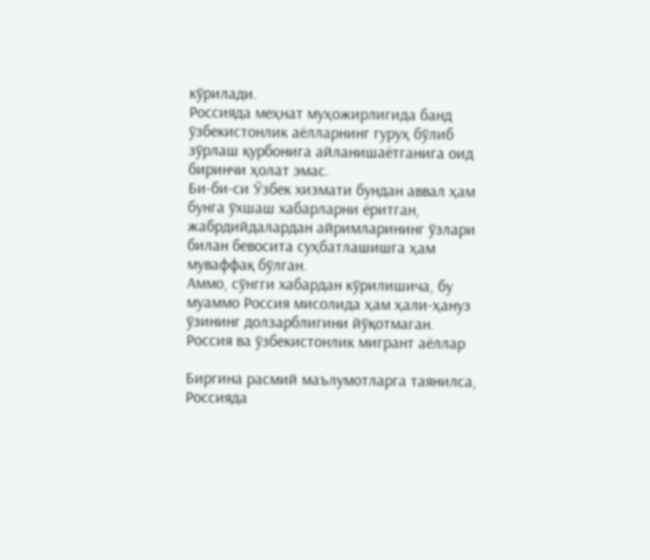кўрилади.
Россияда меҳнат муҳожирлигида банд ўзбекистонлик аёлларнинг гуруҳ бўлиб зўрлаш қурбонига айланишаётганига оид биринчи ҳолат эмас.
Би-би-си Ўзбек хизмати бундан аввал ҳам бунга ўхшаш хабарларни ёритган, жабрдийдалардан айримларининг ўзлари билан бевосита суҳбатлашишга ҳам муваффақ бўлган.
Аммо, сўнгги хабардан кўрилишича, бу муаммо Россия мисолида ҳам ҳали-ҳануз ўзининг долзарблигини йўқотмаган.
Россия ва ўзбекистонлик мигрант аёллар

Биргина расмий маълумотларга таянилса, Россияда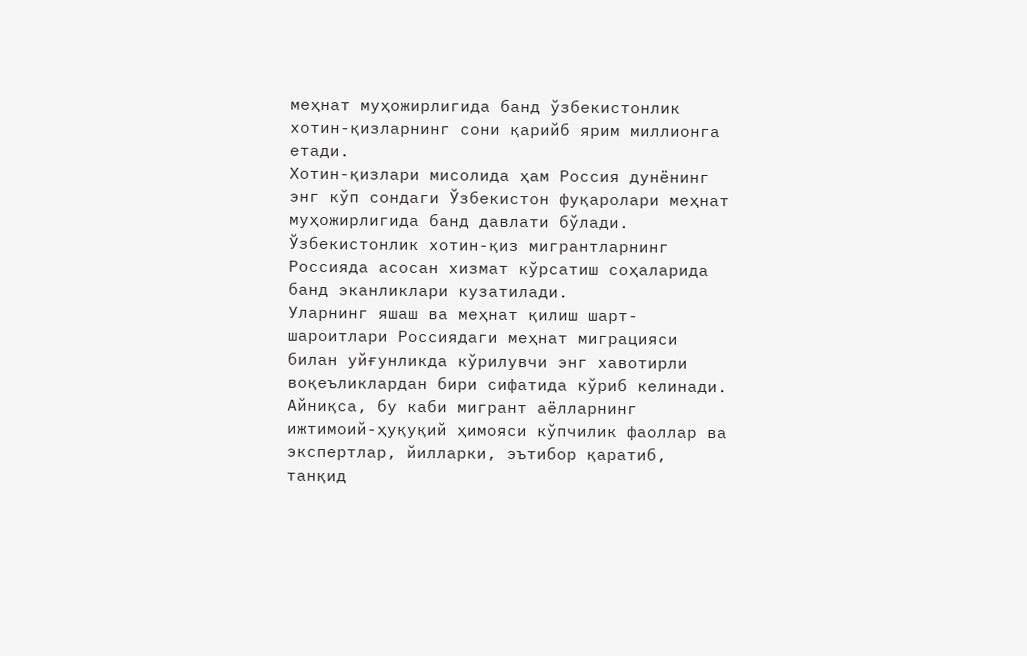меҳнат муҳожирлигида банд ўзбекистонлик хотин-қизларнинг сони қарийб ярим миллионга етади.
Хотин-қизлари мисолида ҳам Россия дунёнинг энг кўп сондаги Ўзбекистон фуқаролари меҳнат муҳожирлигида банд давлати бўлади.
Ўзбекистонлик хотин-қиз мигрантларнинг Россияда асосан хизмат кўрсатиш соҳаларида банд эканликлари кузатилади.
Уларнинг яшаш ва меҳнат қилиш шарт-шароитлари Россиядаги меҳнат миграцияси билан уйғунликда кўрилувчи энг хавотирли воқеъликлардан бири сифатида кўриб келинади.
Айниқса, бу каби мигрант аёлларнинг ижтимоий-ҳуқуқий ҳимояси кўпчилик фаоллар ва экспертлар, йилларки, эътибор қаратиб, танқид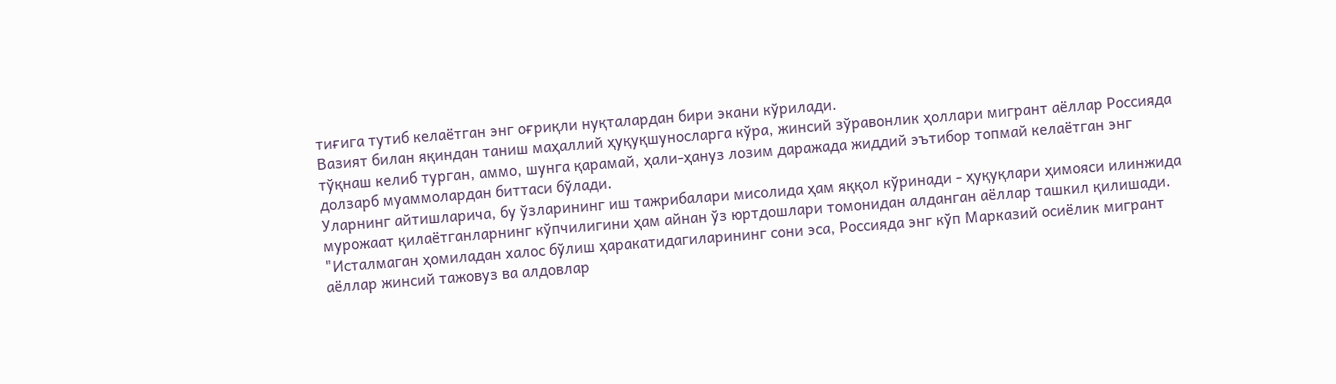тиғига тутиб келаётган энг оғриқли нуқталардан бири экани кўрилади.
Вазият билан яқиндан таниш маҳаллий ҳуқуқшуносларга кўра, жинсий зўравонлик ҳоллари мигрант аёллар Россияда тўқнаш келиб турган, аммо, шунга қарамай, ҳали-ҳануз лозим даражада жиддий эътибор топмай келаётган энг долзарб муаммолардан биттаси бўлади.
Уларнинг айтишларича, бу ўзларининг иш тажрибалари мисолида ҳам яққол кўринади - ҳуқуқлари ҳимояси илинжида мурожаат қилаётганларнинг кўпчилигини ҳам айнан ўз юртдошлари томонидан алданган аёллар ташкил қилишади.
"Исталмаган ҳомиладан халос бўлиш ҳаракатидагиларининг сони эса, Россияда энг кўп Марказий осиёлик мигрант аёллар жинсий тажовуз ва алдовлар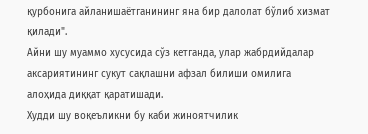қурбонига айланишаётганининг яна бир далолат бўлиб хизмат қилади".
Айни шу муаммо хусусида сўз кетганда, улар жабрдийдалар аксариятининг сукут сақлашни афзал билиши омилига алоҳида диққат қаратишади.
Худди шу воқеъликни бу каби жиноятчилик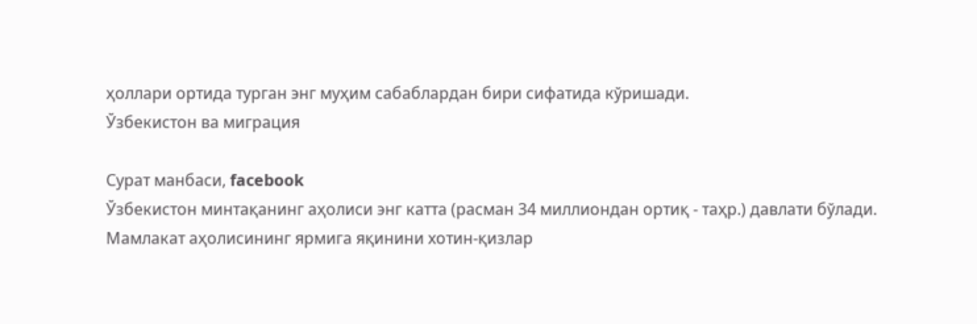ҳоллари ортида турган энг муҳим сабаблардан бири сифатида кўришади.
Ўзбекистон ва миграция

Сурат манбаси, facebook
Ўзбекистон минтақанинг аҳолиси энг катта (расман 34 миллиондан ортиқ - таҳр.) давлати бўлади.
Мамлакат аҳолисининг ярмига яқинини хотин-қизлар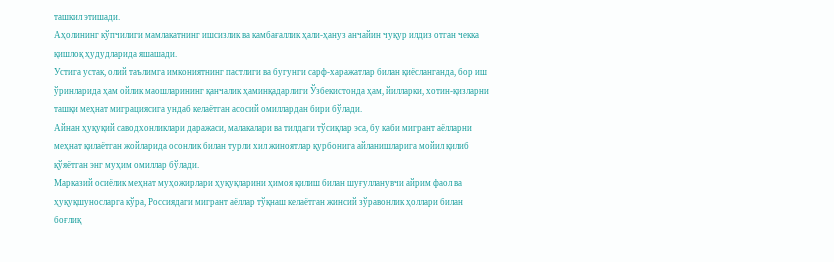ташкил этишади.
Аҳолининг кўпчилиги мамлакатнинг ишсизлик ва камбағаллик ҳали-ҳануз анчайин чуқур илдиз отган чекка қишлоқ ҳудудларида яшашади.
Устига устак, олий таълимга имкониятнинг пастлиги ва бугунги сарф-харажатлар билан қиёсланганда, бор иш ўринларида ҳам ойлик маошларининг қанчалик ҳаминқадарлиги Ўзбекистонда ҳам, йилларки, хотин-қизларни ташқи меҳнат миграциясига ундаб келаётган асосий омиллардан бири бўлади.
Айнан ҳуқуқий саводхонликлари даражаси, малакалари ва тилдаги тўсиқлар эса, бу каби мигрант аёлларни меҳнат қилаётган жойларида осонлик билан турли хил жиноятлар қурбонига айланишларига мойил қилиб қўяётган энг муҳим омиллар бўлади.
Марказий осиёлик меҳнат муҳожирлари ҳуқуқларини ҳимоя қилиш билан шуғулланувчи айрим фаол ва ҳуқуқшуносларга кўра, Россиядаги мигрант аёллар тўқнаш келаётган жинсий зўравонлик ҳоллари билан боғлиқ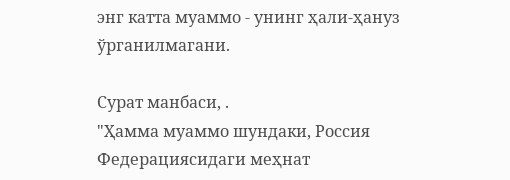энг катта муаммо - унинг ҳали-ҳануз ўрганилмагани.

Сурат манбаси, .
"Ҳамма муаммо шундаки, Россия Федерациясидаги меҳнат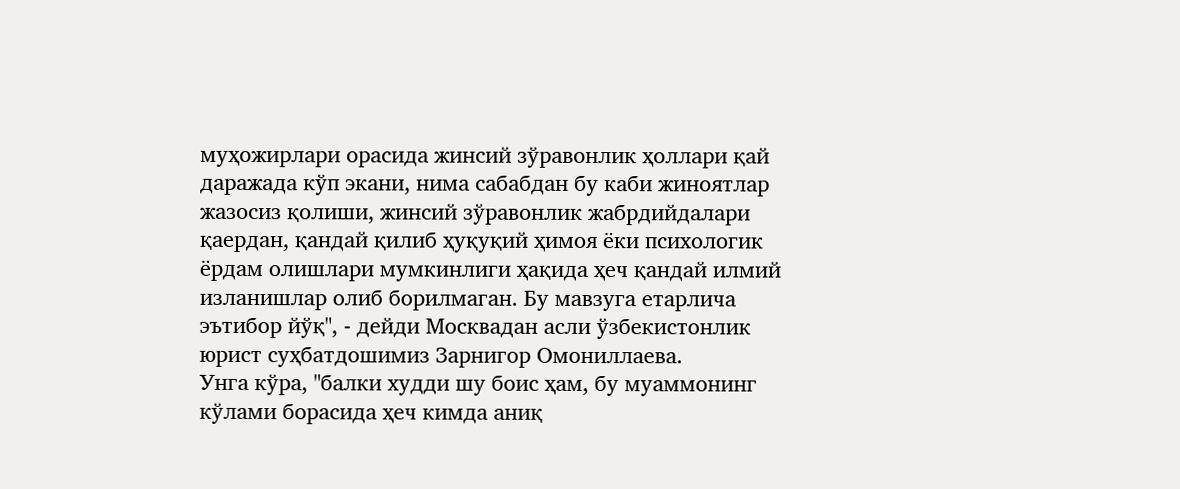муҳожирлари орасида жинсий зўравонлик ҳоллари қай даражада кўп экани, нима сабабдан бу каби жиноятлар жазосиз қолиши, жинсий зўравонлик жабрдийдалари қаердан, қандай қилиб ҳуқуқий ҳимоя ёки психологик ёрдам олишлари мумкинлиги ҳақида ҳеч қандай илмий изланишлар олиб борилмаган. Бу мавзуга етарлича эътибор йўқ", - дейди Москвадан асли ўзбекистонлик юрист суҳбатдошимиз Зарнигор Омониллаева.
Унга кўра, "балки худди шу боис ҳам, бу муаммонинг кўлами борасида ҳеч кимда аниқ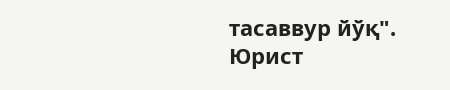тасаввур йўқ".
Юрист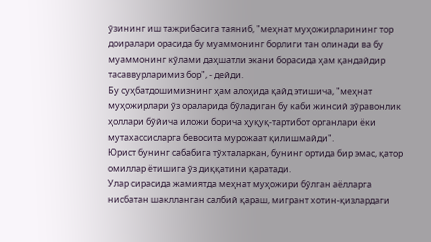ўзининг иш тажрибасига таяниб, "меҳнат муҳожирларининг тор доиралари орасида бу муаммонинг борлиги тан олинади ва бу муаммонинг кўлами даҳшатли экани борасида ҳам қандайдир тасаввурларимиз бор", - дейди.
Бу суҳбатдошимизнинг ҳам алоҳида қайд этишича, "меҳнат муҳожирлари ўз ораларида бўладиган бу каби жинсий зўравонлик ҳоллари бўйича иложи борича ҳуқуқ-тартибот органлари ёки мутахассисларга бевосита мурожаат қилишмайди".
Юрист бунинг сабабига тўхталаркан, бунинг ортида бир эмас, қатор омиллар ётишига ўз диққатини қаратади.
Улар сирасида жамиятда меҳнат муҳожири бўлган аёлларга нисбатан шаклланган салбий қараш, мигрант хотин-қизлардаги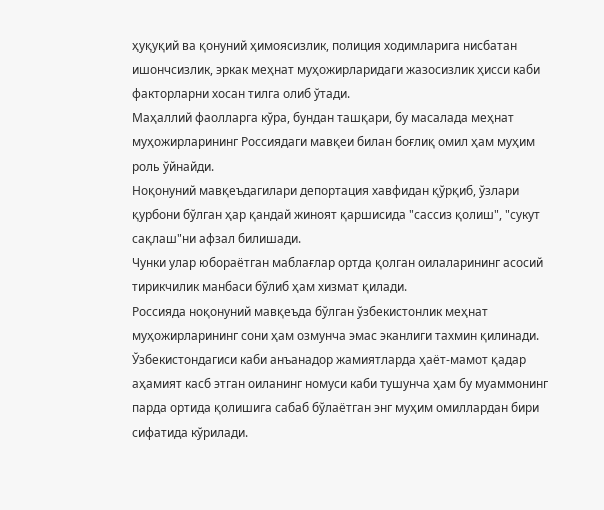ҳуқуқий ва қонуний ҳимоясизлик, полиция ходимларига нисбатан ишончсизлик, эркак меҳнат муҳожирларидаги жазосизлик ҳисси каби факторларни хосан тилга олиб ўтади.
Маҳаллий фаолларга кўра, бундан ташқари, бу масалада меҳнат муҳожирларининг Россиядаги мавқеи билан боғлиқ омил ҳам муҳим роль ўйнайди.
Ноқонуний мавқеъдагилари депортация хавфидан қўрқиб, ўзлари қурбони бўлган ҳар қандай жиноят қаршисида "сассиз қолиш", "сукут сақлаш"ни афзал билишади.
Чунки улар юбораётган маблағлар ортда қолган оилаларининг асосий тирикчилик манбаси бўлиб ҳам хизмат қилади.
Россияда ноқонуний мавқеъда бўлган ўзбекистонлик меҳнат муҳожирларининг сони ҳам озмунча эмас эканлиги тахмин қилинади.
Ўзбекистондагиси каби анъанадор жамиятларда ҳаёт-мамот қадар аҳамият касб этган оиланинг номуси каби тушунча ҳам бу муаммонинг парда ортида қолишига сабаб бўлаётган энг муҳим омиллардан бири сифатида кўрилади.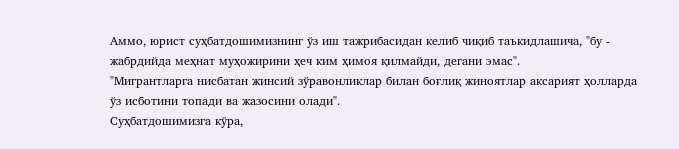Аммо, юрист суҳбатдошимизнинг ўз иш тажрибасидан келиб чиқиб таъкидлашича, "бу - жабрдийда меҳнат муҳожирини ҳеч ким ҳимоя қилмайди, дегани эмас".
"Мигрантларга нисбатан жинсий зўравонликлар билан боғлиқ жиноятлар аксарият ҳолларда ўз исботини топади ва жазосини олади".
Суҳбатдошимизга кўра,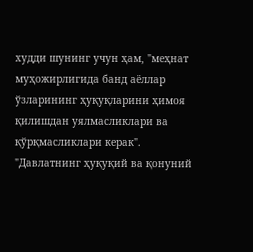худди шунинг учун ҳам, "меҳнат муҳожирлигида банд аёллар ўзларининг ҳуқуқларини ҳимоя қилишдан уялмасликлари ва қўрқмасликлари керак".
"Давлатнинг ҳуқуқий ва қонуний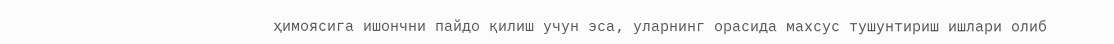ҳимоясига ишончни пайдо қилиш учун эса, уларнинг орасида махсус тушунтириш ишлари олиб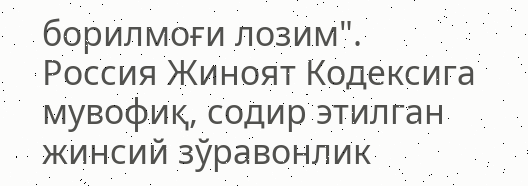борилмоғи лозим".
Россия Жиноят Кодексига мувофиқ, содир этилган жинсий зўравонлик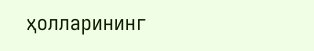ҳолларининг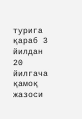турига қараб 3 йилдан 20 йилгача қамоқ жазоси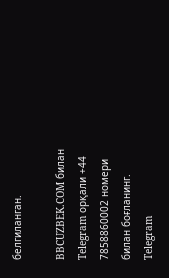белгиланган.

BBCUZBEK.COM билан Telegram орқали +44 7858860002 номери билан боғланинг.
Telegram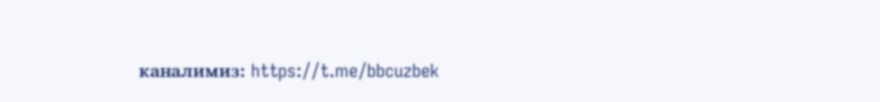каналимиз: https://t.me/bbcuzbek